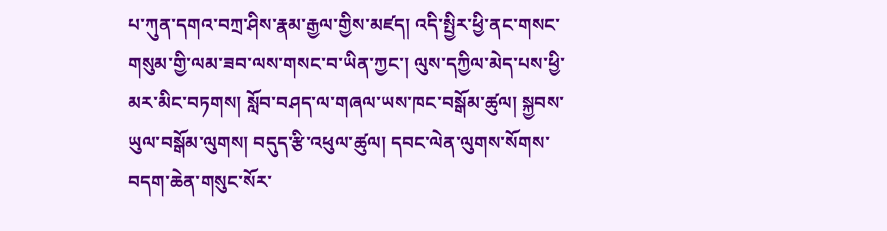པ་ཀུན་དགའ་བཀྲ་ཤིས་རྣམ་རྒྱལ་གྱིས་མཛད། འདི་སྤྱིར་ཕྱི་ནང་གསང་གསུམ་གྱི་ལམ་ཟབ་ལས་གསང་བ་ཡིན་ཀྱང་། ལུས་དཀྱིལ་མེད་པས་ཕྱི་མར་མིང་བཏགས། སློབ་བཤད་ལ་གཞལ་ཡས་ཁང་བསྒོམ་ཚུལ། སྐྱབས་ཡུལ་བསྒོམ་ལུགས། བདུད་རྩི་འཕུལ་ཚུལ། དབང་ལེན་ལུགས་སོགས་བདག་ཆེན་གསུང་སོར་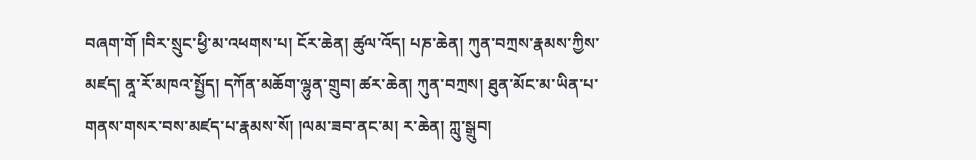བཞག་གོ །བིར་སྲུང་ཕྱི་མ་འཕགས་པ། ངོར་ཆེན། ཚུལ་འོད། པཎ་ཆེན། ཀུན་བཀྲས་རྣམས་ཀྱིས་མཛད། ནཱ་རོ་མཁའ་སྤྱོད། དཀོན་མཆོག་ལྷུན་གྲུབ། ཚར་ཆེན། ཀུན་བཀྲས། ཐུན་མོང་མ་ཡིན་པ་གནས་གསར་བས་མཛད་པ་རྣམས་སོ། །ལམ་ཟབ་ནང་མ། ར་ཆེན། ཀླུ་སྒྲུབ།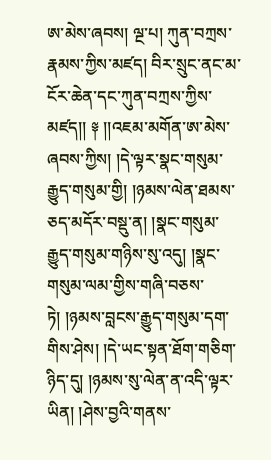ཨ་མེས་ཞབས། ལྔ་པ། ཀུན་བཀྲས་རྣམས་ཀྱིས་མཛད། བིར་སྲུང་ནང་མ་ངོར་ཆེན་དང་ཀུན་བཀྲས་ཀྱིས་མཛད།། ༈ །།འཇམ་མགོན་ཨ་མེས་ཞབས་ཀྱིས། །དེ་ལྟར་སྣང་གསུམ་རྒྱུད་གསུམ་གྱི། །ཉམས་ལེན་ཐམས་ཅད་མདོར་བསྡུ་ན། །སྣང་གསུམ་རྒྱུད་གསུམ་གཉིས་སུ་འདུ། །སྣང་གསུམ་ལམ་གྱིས་གཞི་བཅས་ཏེ། །ཉམས་བླངས་རྒྱུད་གསུམ་དག་གིས་ཤེས། །དེ་ཡང་སྟན་ཐོག་གཅིག་ཉིད་དུ། །ཉམས་སུ་ལེན་ན་འདི་ལྟར་ཡིན། །ཤེས་བྱའི་གནས་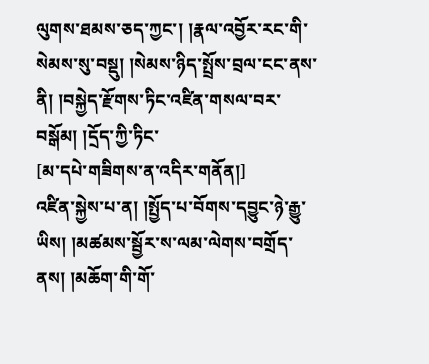ལུགས་ཐམས་ཅད་ཀྱང་། །རྣལ་འབྱོར་རང་གི་སེམས་སུ་བསྡུ། །སེམས་ཉིད་སྤྲོས་བྲལ་ངང་ནས་ནི། །བསྐྱེད་རྫོགས་ཏིང་འཛིན་གསལ་བར་བསྒོམ། །དྲོད་ཀྱི་ཏིང་
[མ་དཔེ་གཟིགས་ན་འདིར་གནོན།]
འཛིན་སྐྱེས་པ་ན། །སྤྱོད་པ་བོགས་དབྱུང་ཉེ་རྒྱུ་ཡིས། །མཚམས་སྦྱོར་ས་ལམ་ལེགས་བགྲོད་ནས། །མཆོག་གི་གོ་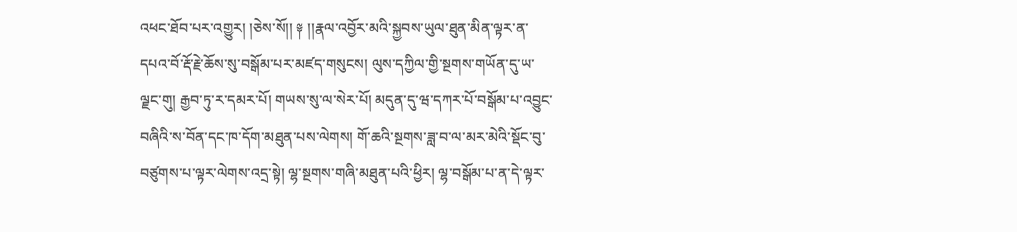འཕང་ཐོབ་པར་འགྱུར། །ཅེས་སོ།། ༈ །།རྣལ་འབྱོར་མའི་སྐྱབས་ཡུལ་ཐུན་མིན་ལྟར་ན་དཔའ་བོ་རྡོ་རྗེ་ཆོས་སུ་བསྒོམ་པར་མཛད་གསུངས། ལུས་དཀྱིལ་གྱི་སྔགས་གཡོན་དུ་ཡ་ལྗང་གུ། རྒྱབ་ཏུ་ར་དམར་པོ། གཡས་སུ་ལ་སེར་པོ། མདུན་དུ་ཝ་དཀར་པོ་བསྒོམ་པ་འབྱུང་བཞིའི་ས་བོན་དང་ཁ་དོག་མཐུན་པས་ལེགས། གོ་ཆའི་སྔགས་ཟླ་བ་ལ་མར་མེའི་སྡོང་བུ་བཙུགས་པ་ལྟར་ལེགས་འདྲ་སྟེ། ལྷ་སྔགས་གཞི་མཐུན་པའི་ཕྱིར། ལྷ་བསྒོམ་པ་ན་དེ་ལྟར་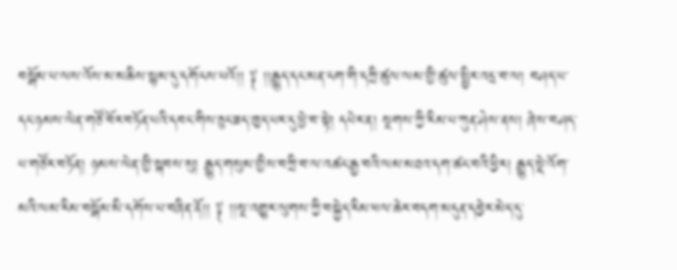བསྒོམ་པ་ལས་འོས་མ་མཆིས་སྙམ་དུ་དགོངས་པའོ།། ༈ །།རྒྱུད་དང་མན་ངག་གི་དཀྲི་ཚུལ་ལམ་གྱི་ཚུལ་སྤྱིར་འདྲ་བ་ལ། བཤད་པ་དང་ཉམས་ལེན་གཙོ་བོར་བཏོན་པའི་དབང་གིས་ཅུང་ཟད་ཁྱད་པར་དུ་ཕྱེ་བ་སྟེ། དཔེར་ན། སྔགས་ཀྱི་རིམ་པ་ཀུན་ཤེས་ནས། ཞེས་བཤད་པ་གཙོར་བཏོན། ཉམས་ལེན་གྱི་སྐབས་སུ། རྒྱུད་གསུམ་གྱིས་བཀྲི་བ་ལ་འཚང་རྒྱ་བའི་ལམ་མཐའ་དག་ཚང་བའི་ཕྱིར། རྒྱུད་སྡེ་འོག་མའི་ལམ་རིམ་བསྒོམ་མི་དགོས་པ་བཞིན་ནོ།། ༈ །།སྔ་འགྱུར་ལུགས་ཀྱི་བསྐྱེད་རིམ་ཕལ་ཆེར་བདག་མདུན་དབྱེར་མེད་དུ་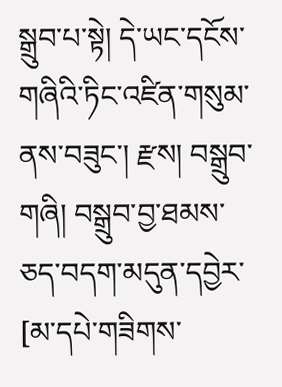སྒྲུབ་པ་སྟེ། དེ་ཡང་དངོས་གཞིའི་ཏིང་འཛིན་གསུམ་ནས་བཟུང་། རྫས། བསྒྲུབ་གཞི། བསྒྲུབ་བྱ་ཐམས་ཅད་བདག་མདུན་དབྱེར་
[མ་དཔེ་གཟིགས་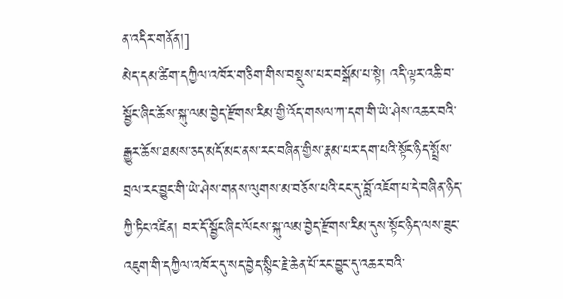ན་འདིར་གནོན།]
མེད་དམ་ཚིག་དཀྱིལ་འཁོར་གཅིག་གིས་བསྡུས་པར་བསྒོམ་པ་སྟེ། འདི་ལྟར་འཆི་བ་སྦྱོང་ཞིང་ཆོས་སྐུ་ལམ་བྱེད་རྫོགས་རིམ་གྱི་འོད་གསལ་ཀ་དག་གི་ཡེ་ཤེས་འཆར་བའི་རྒྱུར་ཆོས་ཐམས་ཅད་མདོ་མང་ནས་རང་བཞིན་གྱིས་རྣམ་པར་དག་པའི་སྟོང་ཉིད་སྤྲོས་བྲལ་རང་བྱུང་གི་ཡེ་ཤེས་གནས་ལུགས་མ་བཅོས་པའི་ངང་དུ་བློ་འཇོག་པ་དེ་བཞིན་ཉིད་ཀྱི་ཏིང་འཛིན། བར་དོ་སྦྱོང་ཞིང་ལོངས་སྐུ་ལམ་བྱེད་རྫོགས་རིམ་དུས་སྟོང་ཉིད་ལས་ཟུང་འཇུག་གི་དཀྱིལ་འཁོར་དུ་སད་བྱེད་སྙིང་རྗེ་ཆེན་པོ་རང་བྱུང་དུ་འཆར་བའི་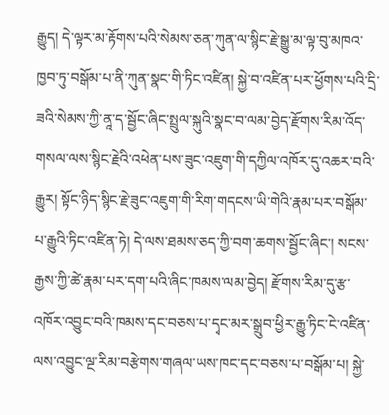རྒྱུད། དེ་ལྟར་མ་རྟོགས་པའི་སེམས་ཅན་ཀུན་ལ་སྙིང་རྗེ་སྒྱུ་མ་ལྟ་བུ་མཁའ་ཁྱབ་ཏུ་བསྒོམ་པ་ནི་ཀུན་སྣང་གི་ཏིང་འཛིན། སྐྱེ་བ་འཛིན་པར་ཕྱོགས་པའི་དྲི་ཟའི་སེམས་ཀྱི་ནཱ་ད་སྦྱོང་ཞིང་སྤྲུལ་སྐུའི་སྣང་བ་ལམ་བྱེད་རྫོགས་རིམ་འོད་གསལ་ལས་སྙིང་རྗེའི་འཕེན་པས་ཟུང་འཇུག་གི་དཀྱིལ་འཁོར་དུ་འཆར་བའི་རྒྱུར། སྟོང་ཉིད་སྙིང་རྗེ་ཟུང་འཇུག་གི་རིག་གདངས་ཡི་གེའི་རྣམ་པར་བསྒོམ་པ་རྒྱུའི་ཏིང་འཛིན་ཏེ། དེ་ལས་ཐམས་ཅད་ཀྱི་བག་ཆགས་སྦྱོང་ཞིང་། སངས་རྒྱས་ཀྱི་ཚེ་རྣམ་པར་དག་པའི་ཞིང་ཁམས་ལམ་བྱེད། རྫོགས་རིམ་དུ་རྩ་འཁོར་འབྱུང་བའི་ཁམས་དང་བཅས་པ་དྭང་མར་སྒྲུབ་ཕྱིར་རྒྱུ་ཏིང་ངེ་འཛིན་ལས་འབྱུང་ལྔ་རིམ་བརྩེགས་གཞལ་ཡས་ཁང་དང་བཅས་པ་བསྒོམ་པ། སྐྱེ་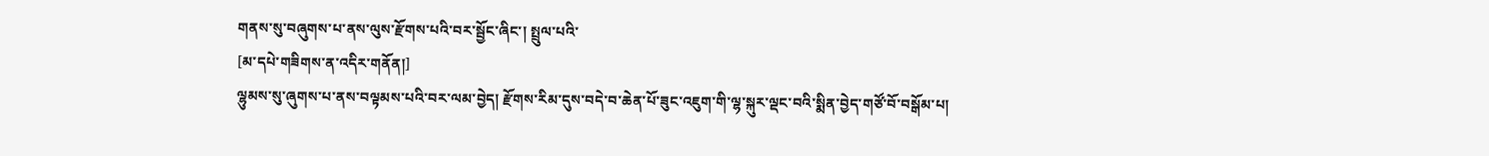གནས་སུ་བཞུགས་པ་ནས་ལུས་རྫོགས་པའི་བར་སྦྱོང་ཞིང་། སྤྲུལ་པའི་
[མ་དཔེ་གཟིགས་ན་འདིར་གནོན།]
ལྷུམས་སུ་ཞུགས་པ་ནས་བལྟམས་པའི་བར་ལམ་བྱེད། རྫོགས་རིམ་དུས་བདེ་བ་ཆེན་པོ་ཟུང་འཇུག་གི་ལྷ་སྐུར་ལྡང་བའི་སྨིན་བྱེད་གཙོ་བོ་བསྒོམ་པ།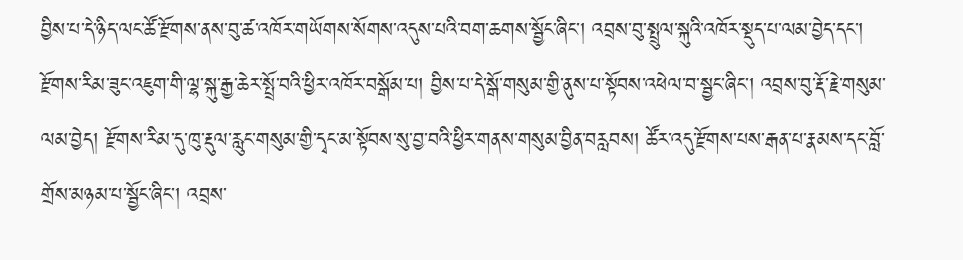བྱིས་པ་དེ་ཉིད་ལང་ཚོ་རྫོགས་ནས་བུ་ཚ་འཁོར་གཡོགས་སོགས་འདུས་པའི་བག་ཆགས་སྦྱོང་ཞིང་། འབྲས་བུ་སྤྲུལ་སྐུའི་འཁོར་སྡུད་པ་ལམ་བྱེད་དང་། རྫོགས་རིམ་ཟུང་འཇུག་གི་ལྷ་སྐུ་རྒྱ་ཆེར་སྤྲོ་བའི་ཕྱིར་འཁོར་བསྒོམ་པ། བྱིས་པ་དེ་སྒོ་གསུམ་གྱི་ནུས་པ་སྟོབས་འཕེལ་བ་སྦྱང་ཞིང་། འབྲས་བུ་རྡོ་རྗེ་གསུམ་ལམ་བྱེད། རྫོགས་རིམ་དུ་ཁུ་རྡུལ་རླུང་གསུམ་གྱི་དྭང་མ་སྟོབས་སུ་བྱ་བའི་ཕྱིར་གནས་གསུམ་བྱིན་བརླབས། ཚོར་འདུ་རྫོགས་པས་རྒན་པ་རྣམས་དང་བློ་གྲོས་མཉམ་པ་སྦྱོང་ཞིང་། འབྲས་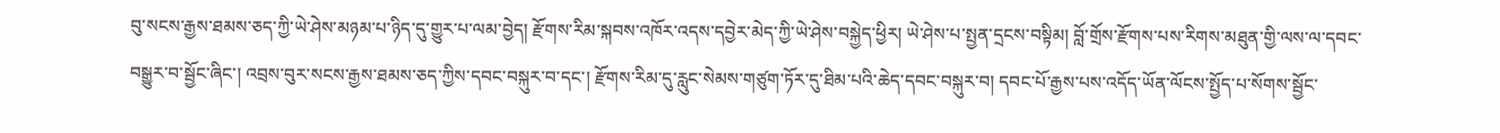བུ་སངས་རྒྱས་ཐམས་ཅད་ཀྱི་ཡེ་ཤེས་མཉམ་པ་ཉིད་དུ་གྱུར་པ་ལམ་བྱེད། རྫོགས་རིམ་སྐབས་འཁོར་འདས་དབྱེར་མེད་ཀྱི་ཡེ་ཤེས་བསྐྱེད་ཕྱིར། ཡེ་ཤེས་པ་སྤྱན་དྲངས་བསྟིམ། བློ་གྲོས་རྫོགས་པས་རིགས་མཐུན་གྱི་ལས་ལ་དབང་བསྒྱུར་བ་སྦྱོང་ཞིང་། འབྲས་བུར་སངས་རྒྱས་ཐམས་ཅད་ཀྱིས་དབང་བསྐུར་བ་དང་། རྫོགས་རིམ་དུ་རླུང་སེམས་གཙུག་ཏོར་དུ་ཐིམ་པའི་ཆེད་དབང་བསྐུར་བ། དབང་པོ་རྒྱས་པས་འདོད་ཡོན་ལོངས་སྤྱོད་པ་སོགས་སྦྱོང་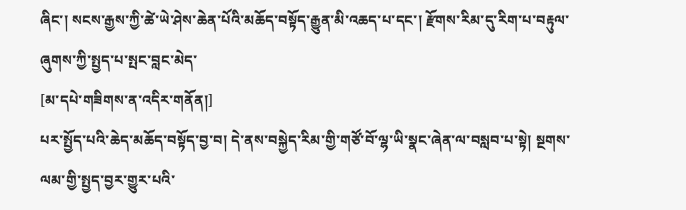ཞིང་། སངས་རྒྱས་ཀྱི་ཚེ་ཡེ་ཤེས་ཆེན་པོའི་མཆོད་བསྟོད་རྒྱུན་མི་འཆད་པ་དང་། རྫོགས་རིམ་དུ་རིག་པ་བརྟུལ་ཞུགས་ཀྱི་སྤྱད་པ་སྤང་བླང་མེད་
[མ་དཔེ་གཟིགས་ན་འདིར་གནོན།]
པར་སྤྱོད་པའི་ཆེད་མཆོད་བསྟོད་བྱ་བ། དེ་ནས་བསྐྱེད་རིམ་གྱི་གཙོ་བོ་ལྷ་ཡི་སྣང་ཞེན་ལ་བསླབ་པ་སྟེ། སྔགས་ལམ་གྱི་སྤྱད་བྱར་གྱུར་པའི་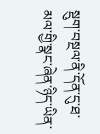སྡུག་བསྔལ་ནི་དོན་དུ་ཐ་མལ་གྱི་སྣང་ཞེན་ཉིད་ཡིན་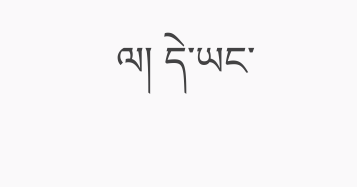ལ། དེ་ཡང་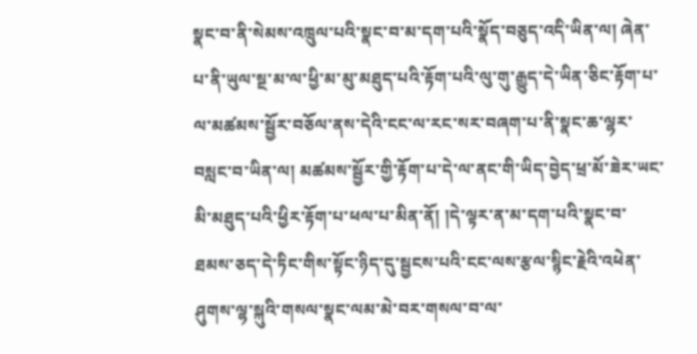སྣང་བ་ནི་སེམས་འཁྲུལ་པའི་སྣང་བ་མ་དག་པའི་སྣོད་བཅུད་འདི་ཡིན་ལ། ཞེན་པ་ནི་ཡུལ་སྔ་མ་ལ་ཕྱི་མ་མུ་མཐུད་པའི་རྟོག་པའི་ལུ་གུ་རྒྱུད་དེ་ཡིན་ཅིང་རྟོག་པ་ལ་མཚམས་སྦྱོར་བཅོལ་ནས་དེའི་ངང་ལ་རང་སར་བཞག་པ་ནི་སྣང་ཆ་ལྷར་བསླང་བ་ཡིན་ལ། མཚམས་སྦྱོར་གྱི་རྟོག་པ་དེ་ལ་ནང་གི་ཡིད་བྱེད་ཕྲ་མོ་ཟེར་ཡང་མི་མཐུད་པའི་ཕྱིར་རྟོག་པ་ཕལ་པ་མིན་ནོ། །དེ་ལྟར་ན་མ་དག་པའི་སྣང་བ་ཐམས་ཅད་དེ་ཏིང་གིས་སྟོང་ཉིད་དུ་སྦྱངས་པའི་ངང་ལས་རྩལ་སྙིང་རྗེའི་འཕེན་ཤུགས་ལྷ་སྐུའི་གསལ་སྣང་ལམ་མེ་བར་གསལ་བ་ལ་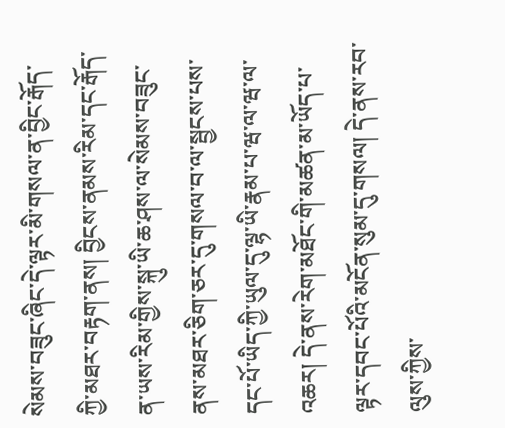སེམས་བཟུང་ཞིང་དེ་ལྟར་མི་གསལ་ན་བྱིང་རྒོད་ཀྱི་མཐར་བརྟག་ནས། བྱིངས་ནམས་རིམ་དང་རྒོད་ན་ཡས་རིམ་གྱིས་སྐུ་ཡི་ཆ་ཤས་ལ་སེམས་བཟུང་ནས་མཐར་ཅིག་ཅར་དུ་གསལ་བ་ལ་སྦྱངས་པས་དང་པོ་ཡིད་ཀྱི་ཡུལ་དུ་ལྷ་ཡི་རྣམ་པ་ཝ་ལ་ཝ་ལ་འཆར། དེ་ནས་རེག་མཐོང་གི་མཚན་མ་ཡོད་པ་ལྟར་དབང་པོའི་མངོན་སུམ་དུ་གསལ། དེ་ནས་རབ་ལུས་ཀྱིས་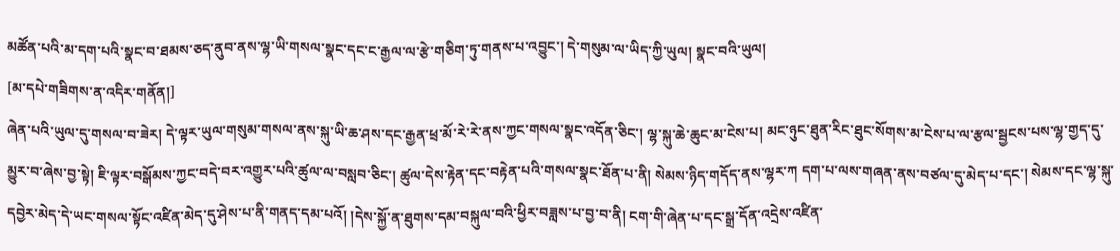མཚོན་པའི་མ་དག་པའི་སྣང་བ་ཐམས་ཅད་ནུབ་ནས་ལྷ་ཡི་གསལ་སྣང་དང་ང་རྒྱལ་ལ་རྩེ་གཅིག་ཏུ་གནས་པ་འབྱུང་། དེ་གསུམ་ལ་ཡིད་ཀྱི་ཡུལ། སྣང་བའི་ཡུལ།
[མ་དཔེ་གཟིགས་ན་འདིར་གནོན།]
ཞེན་པའི་ཡུལ་དུ་གསལ་བ་ཟེར། དེ་ལྟར་ཡུལ་གསུམ་གསལ་ནས་སྐུ་ཡི་ཆ་ཤས་དང་རྒྱན་ཕྲ་མོ་རེ་རེ་ནས་ཀྱང་གསལ་སྣང་འདོན་ཅིང་། ལྷ་སྐུ་ཆེ་ཆུང་མ་ངེས་པ། མང་ཉུང་ཐུན་རིང་ཐུང་སོགས་མ་ངེས་པ་ལ་རྩལ་སྦྱངས་པས་ལྷ་གྱད་དུ་མྱུར་བ་ཞེས་བྱ་སྟེ། ཇི་ལྟར་བསྒོམས་ཀྱང་བདེ་བར་འགྱུར་པའི་ཚུལ་ལ་བསླབ་ཅིང་། ཚུལ་དེས་རྟེན་དང་བརྟེན་པའི་གསལ་སྣང་ཐོན་པ་ནི། སེམས་ཉིད་གདོད་ནས་ལྷར་ཀ དག་པ་ལས་གཞན་ནས་བཙལ་དུ་མེད་པ་དང་། སེམས་དང་ལྷ་སྐུ་དབྱེར་མེད་དེ་ཡང་གསལ་སྟོང་འཛིན་མེད་དུ་ཤེས་པ་ནི་གནད་དམ་པའོ། །དེས་སྐྱོ་ན་ཐུགས་དམ་བསྐུལ་བའི་ཕྱིར་བཟླས་པ་བྱ་བ་ནི། ངག་གི་ཞེན་པ་དང་སྒྲ་དོན་འདྲེས་འཛིན་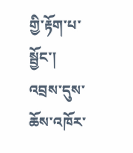གྱི་རྟོག་པ་སྦྱོང་། འབྲས་དུས་ཆོས་འཁོར་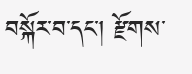བསྐོར་བ་དང་། རྫོགས་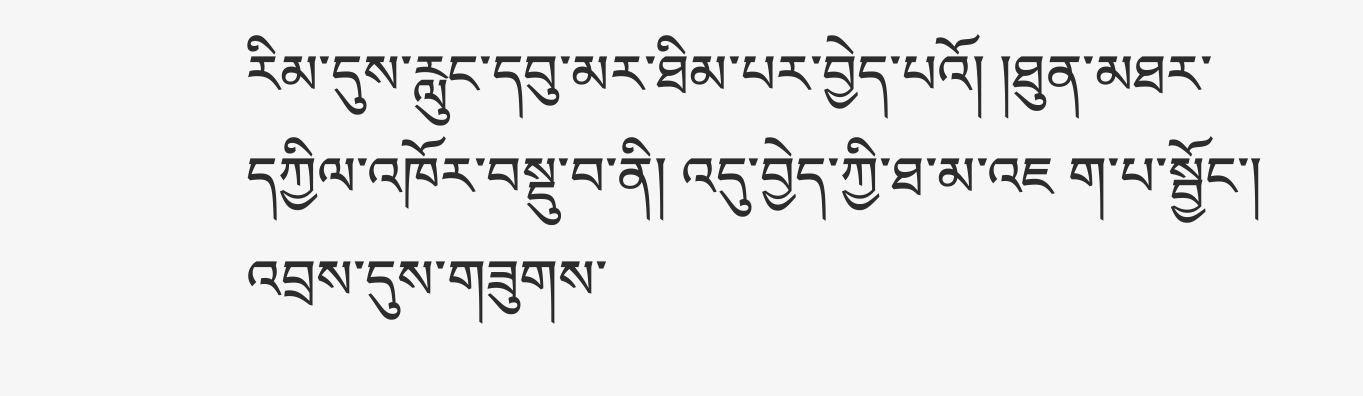རིམ་དུས་རླུང་དབུ་མར་ཐིམ་པར་བྱེད་པའོ། །ཐུན་མཐར་དཀྱིལ་འཁོར་བསྡུ་བ་ནི། འདུ་བྱེད་ཀྱི་ཐ་མ་འཇ ག་པ་སྦྱོང་། འབྲས་དུས་གཟུགས་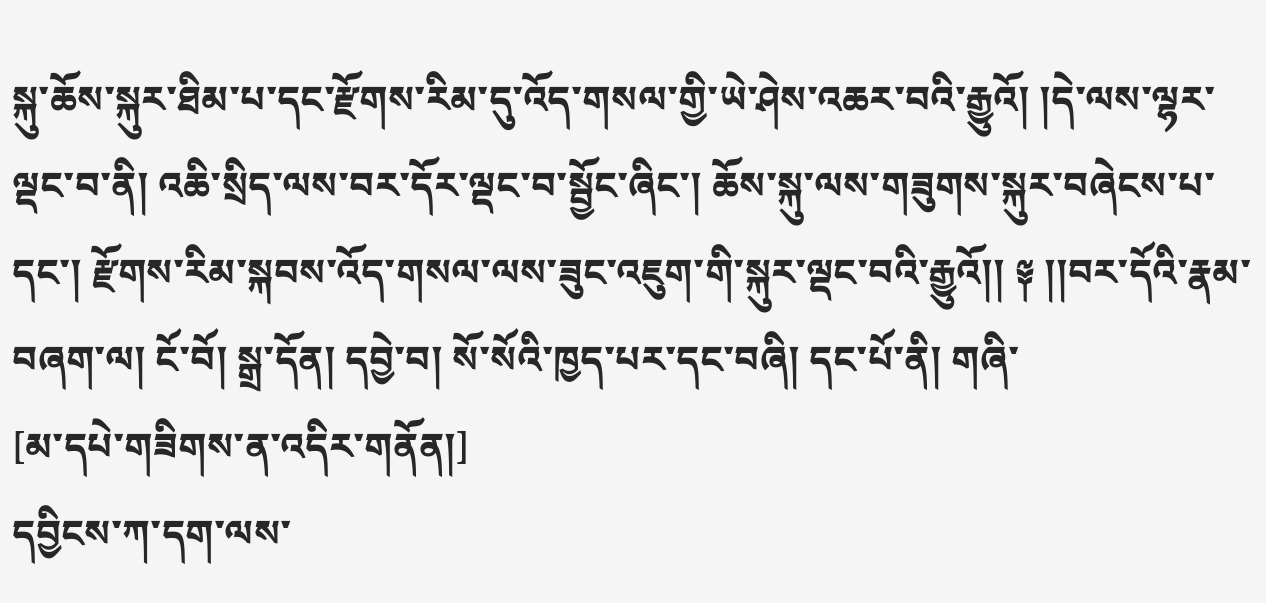སྐུ་ཆོས་སྐུར་ཐིམ་པ་དང་རྫོགས་རིམ་དུ་འོད་གསལ་གྱི་ཡེ་ཤེས་འཆར་བའི་རྒྱུའོ། །དེ་ལས་ལྷར་ལྡང་བ་ནི། འཆི་སྲིད་ལས་བར་དོར་ལྡང་བ་སྦྱོང་ཞིང་། ཆོས་སྐུ་ལས་གཟུགས་སྐུར་བཞེངས་པ་དང་། རྫོགས་རིམ་སྐབས་འོད་གསལ་ལས་ཟུང་འཇུག་གི་སྐུར་ལྡང་བའི་རྒྱུའོ།། ༈ །།བར་དོའི་རྣམ་བཞག་ལ། ངོ་བོ། སྒྲ་དོན། དབྱེ་བ། སོ་སོའི་ཁྱད་པར་དང་བཞི། དང་པོ་ནི། གཞི་
[མ་དཔེ་གཟིགས་ན་འདིར་གནོན།]
དབྱིངས་ཀ་དག་ལས་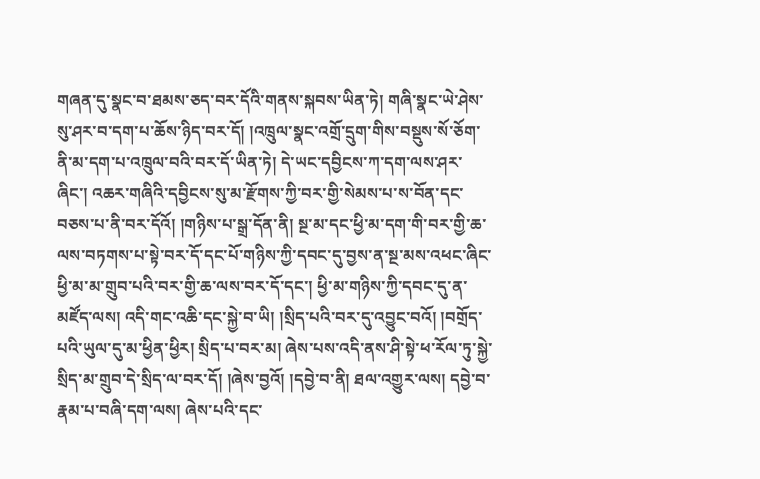གཞན་དུ་སྣང་བ་ཐམས་ཅད་བར་དོའི་གནས་སྐབས་ཡིན་ཏེ། གཞི་སྣང་ཡེ་ཤེས་སུ་ཤར་བ་དག་པ་ཆོས་ཉིད་བར་དོ། །འཁྲུལ་སྣང་འགྲོ་དྲུག་གིས་བསྡུས་སོ་ཅོག་ནི་མ་དག་པ་འཁྲུལ་བའི་བར་དོ་ཡིན་ཏེ། དེ་ཡང་དབྱིངས་ཀ་དག་ལས་ཤར་ཞིང་། འཆར་གཞིའི་དབྱིངས་སུ་མ་རྫོགས་ཀྱི་བར་གྱི་སེམས་པ་ས་བོན་དང་བཅས་པ་ནི་བར་དོའོ། །གཉིས་པ་སྒྲ་དོན་ནི། སྔ་མ་དང་ཕྱི་མ་དག་གི་བར་གྱི་ཆ་ལས་བཏགས་པ་སྟེ་བར་དོ་དང་པོ་གཉིས་ཀྱི་དབང་དུ་བྱས་ན་སྔ་མས་འཕང་ཞིང་ཕྱི་མ་མ་གྲུབ་པའི་བར་གྱི་ཆ་ལས་བར་དོ་དང་། ཕྱི་མ་གཉིས་ཀྱི་དབང་དུ་ན་མཛོད་ལས། འདི་གང་འཆི་དང་སྐྱེ་བ་ཡི། །སྲིད་པའི་བར་དུ་འབྱུང་བའོ། །བགྲོད་པའི་ཡུལ་དུ་མ་ཕྱིན་ཕྱིར། སྲིད་པ་བར་མ། ཞེས་པས་འདི་ནས་ཤི་སྟེ་ཕ་རོལ་ཏུ་སྐྱེ་སྲིད་མ་གྲུབ་དེ་སྲིད་ལ་བར་དོ། །ཞེས་བྱའོ། །དབྱེ་བ་ནི། ཐལ་འགྱུར་ལས། དབྱེ་བ་རྣམ་པ་བཞི་དག་ལས། ཞེས་པའི་དང་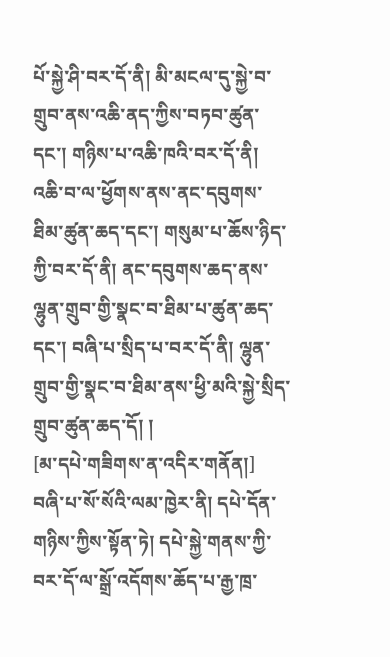པོ་སྐྱེ་ཤི་བར་དོ་ནི། མི་མངལ་དུ་སྐྱེ་བ་གྲུབ་ནས་འཆི་ནད་ཀྱིས་བཏབ་ཚུན་དང་། གཉིས་པ་འཆི་ཁའི་བར་དོ་ནི། འཆི་བ་ལ་ཕྱོགས་ནས་ནང་དབུགས་ཐིམ་ཚུན་ཆད་དང་། གསུམ་པ་ཆོས་ཉིད་ཀྱི་བར་དོ་ནི། ནང་དབུགས་ཆད་ནས་ལྷུན་གྲུབ་གྱི་སྣང་བ་ཐིམ་པ་ཚུན་ཆད་དང་། བཞི་པ་སྲིད་པ་བར་དོ་ནི། ལྷུན་གྲུབ་གྱི་སྣང་བ་ཐིམ་ནས་ཕྱི་མའི་སྐྱེ་སྲིད་གྲུབ་ཚུན་ཆད་དོ། །
[མ་དཔེ་གཟིགས་ན་འདིར་གནོན།]
བཞི་པ་སོ་སོའི་ལམ་ཁྱེར་ནི། དཔེ་དོན་གཉིས་ཀྱིས་སྟོན་ཏེ། དཔེ་སྐྱེ་གནས་ཀྱི་བར་དོ་ལ་སྒྲོ་འདོགས་ཆོད་པ་རྒྱ་ཁྲ་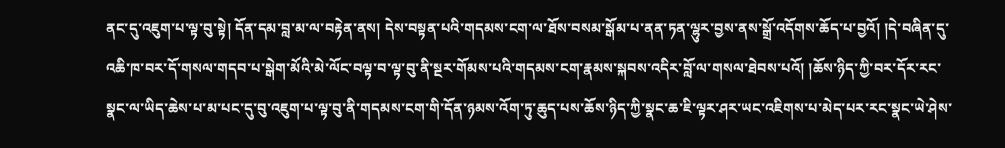ནང་དུ་འཇུག་པ་ལྟ་བུ་སྟེ། དོན་དམ་བླ་མ་ལ་བརྟེན་ནས། དེས་བསྟན་པའི་གདམས་ངག་ལ་ཐོས་བསམ་སྒོམ་པ་ནན་ཏན་ལྷུར་བྱས་ནས་སྒྲོ་འདོགས་ཆོད་པ་བྱའོ། །དེ་བཞིན་དུ་འཆི་ཁ་བར་དོ་གསལ་གདབ་པ་སྒེག་མོའི་མེ་ལོང་བལྟ་བ་ལྟ་བུ་ནི་སྔར་གོམས་པའི་གདམས་ངག་རྣམས་སྐབས་འདིར་བློ་ལ་གསལ་ཐེབས་པའོ། །ཆོས་ཉིད་ཀྱི་བར་དོར་རང་སྣང་ལ་ཡིད་ཆེས་པ་མ་པང་དུ་བུ་འཇུག་པ་ལྟ་བུ་ནི་གདམས་ངག་གི་དོན་ཉམས་འོག་ཏུ་ཆུད་པས་ཆོས་ཉིད་ཀྱི་སྣང་ཆ་ཇི་ལྟར་ཤར་ཡང་འཇིགས་པ་མེད་པར་རང་སྣང་ཡེ་ཤེས་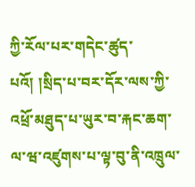ཀྱི་རོལ་པར་གདེང་ཚུད་པའོ། །སྲིད་པ་བར་དོར་ལས་ཀྱི་འཕྲོ་མཐུད་པ་ཡུར་བ་རྐང་ཆག་ལ་ཝ་འཛུགས་པ་ལྟ་བུ་ནི་འཁྲུལ་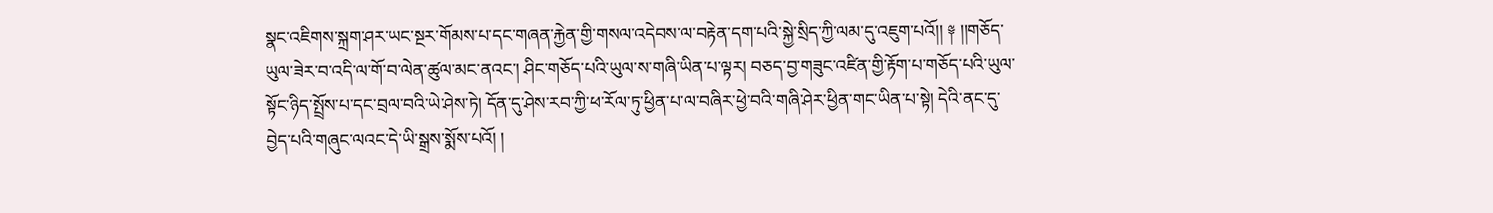སྣང་འཇིགས་སྐྲག་ཤར་ཡང་སྔར་གོམས་པ་དང་གཞན་རྐྱེན་གྱི་གསལ་འདེབས་ལ་བརྟེན་དག་པའི་སྐྱེ་སྲིད་ཀྱི་ལམ་དུ་འཇུག་པའོ།། ༈ །།གཅོད་ཡུལ་ཟེར་བ་འདི་ལ་གོ་བ་ལེན་ཚུལ་མང་ནའང་། ཤིང་གཅོད་པའི་ཡུལ་ས་གཞི་ཡིན་པ་ལྟར། བཅད་བྱ་གཟུང་འཛིན་གྱི་རྟོག་པ་གཅོད་པའི་ཡུལ་སྟོང་ཉིད་སྤྲོས་པ་དང་བྲལ་བའི་ཡེ་ཤེས་ཏེ། དོན་དུ་ཤེས་རབ་ཀྱི་ཕ་རོལ་ཏུ་ཕྱིན་པ་ལ་བཞིར་ཕྱེ་བའི་གཞི་ཤེར་ཕྱིན་གང་ཡིན་པ་སྟེ། དེའི་ནང་དུ་བྱེད་པའི་གཞུང་ལའང་དེ་ཡི་སྒྲས་སྨོས་པའོ། །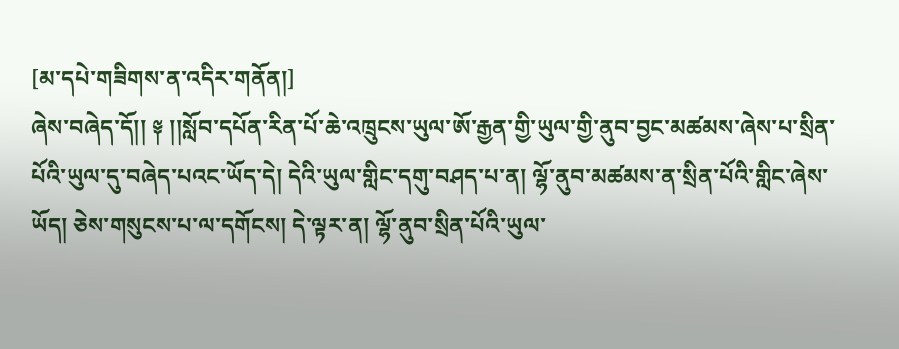[མ་དཔེ་གཟིགས་ན་འདིར་གནོན།]
ཞེས་བཞེད་དོ།། ༈ །།སློབ་དཔོན་རིན་པོ་ཆེ་འཁྲུངས་ཡུལ་ཨོ་རྒྱན་གྱི་ཡུལ་གྱི་ནུབ་བྱང་མཚམས་ཞེས་པ་སྲིན་པོའི་ཡུལ་དུ་བཞེད་པའང་ཡོད་དེ། དེའི་ཡུལ་གླིང་དགུ་བཤད་པ་ན། ལྷོ་ནུབ་མཚམས་ན་སྲིན་པོའི་གླིང་ཞེས་ཡོད། ཅེས་གསུངས་པ་ལ་དགོངས། དེ་ལྟར་ན། ལྷོ་ནུབ་སྲིན་པོའི་ཡུལ་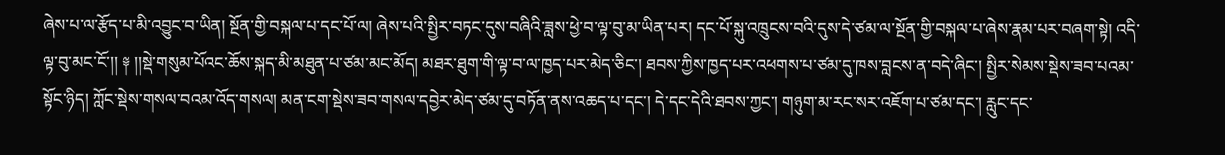ཞེས་པ་ལ་རྩོད་པ་མི་འབྱུང་བ་ཡིན། སྔོན་གྱི་བསྐལ་པ་དང་པོ་ལ། ཞེས་པའི་སྤྱིར་བཏང་དུས་བཞིའི་ཟླས་ཕྱེ་བ་ལྟ་བུ་མ་ཡིན་པར། དང་པོ་སྐུ་འཁྲུངས་བའི་དུས་དེ་ཙམ་ལ་སྔོན་གྱི་བསྐལ་པ་ཞེས་རྣམ་པར་བཞག་སྟེ། འདི་ལྟ་བུ་མང་ངོ་།། ༈ །།སྡེ་གསུམ་པོའང་ཆོས་སྐད་མི་མཐུན་པ་ཙམ་མང་མོད། མཐར་ཐུག་གི་ལྟ་བ་ལ་ཁྱད་པར་མེད་ཅིང་། ཐབས་ཀྱིས་ཁྱད་པར་འཕགས་པ་ཙམ་དུ་ཁས་བླངས་ན་བདེ་ཞིང་། སྤྱིར་སེམས་སྡེས་ཟབ་པའམ་སྟོང་ཉིད། ཀློང་སྡེས་གསལ་བའམ་འོད་གསལ། མན་ངག་སྡེས་ཟབ་གསལ་དབྱེར་མེད་ཙམ་དུ་བཏོན་ནས་འཆད་པ་དང་། དེ་དང་དེའི་ཐབས་ཀྱང་། གཉུག་མ་རང་སར་འཇོག་པ་ཙམ་དང་། རླུང་དང་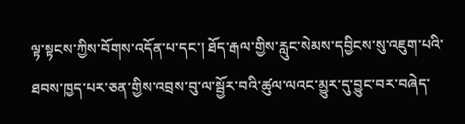ལྟ་སྟངས་ཀྱིས་བོགས་འདོན་པ་དང་། ཐོད་རྒལ་གྱིས་རླུང་སེམས་དབྱིངས་སུ་འཇུག་པའི་ཐབས་ཁྱད་པར་ཅན་གྱིས་འབྲས་བུ་ལ་སྦྱོར་བའི་ཚུལ་ལའང་མྱུར་དུ་བྱུང་བར་བཞེད་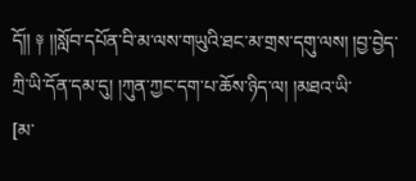དོ།། ༈ །།སློབ་དཔོན་བི་མ་ལས་གཡུའི་ཐང་མ་གྲས་དགུ་ལས། །བྱ་བྱེད་ཀྲི་ཡི་དོན་དམ་དུ། །ཀུན་ཀྱང་དག་པ་ཆོས་ཉིད་ལ། །མཐའ་ཡི་
[མ་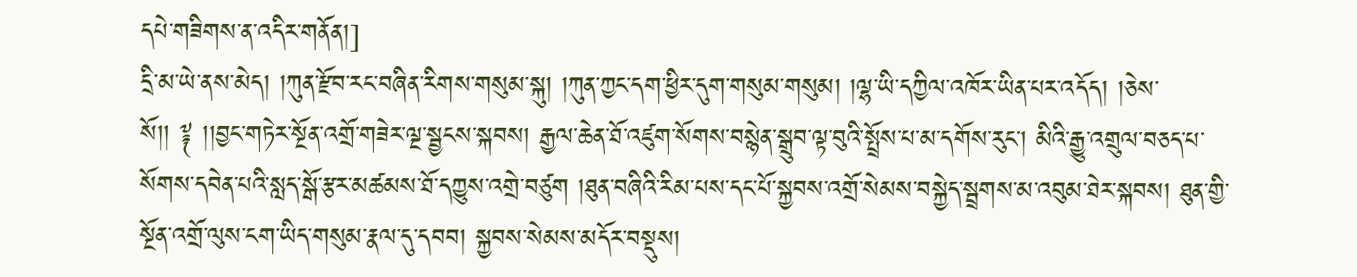དཔེ་གཟིགས་ན་འདིར་གནོན།]
དྲི་མ་ཡེ་ནས་མེད། །ཀུན་རྫོབ་རང་བཞིན་རིགས་གསུམ་སྐུ། །ཀུན་ཀྱང་དག་ཕྱིར་དུག་གསུམ་གསུམ། །ལྷ་ཡི་དཀྱིལ་འཁོར་ཡིན་པར་འདོད། །ཅེས་སོ།། ༈ །།བྱང་གཏེར་སྔོན་འགྲོ་གཟེར་ལྔ་སྦྱངས་སྐབས། རྒྱལ་ཆེན་ཐོ་འཛུག་སོགས་བསྙེན་སྒྲུབ་ལྟ་བུའི་སྤྲོས་པ་མ་དགོས་རུང་། མིའི་རྒྱུ་འགྲུལ་བཅད་པ་སོགས་དབེན་པའི་སླད་སྒོ་རྩར་མཚམས་ཐོ་དཀྱུས་འགྲེ་བཙུག །ཐུན་བཞིའི་རིམ་པས་དང་པོ་སྐྱབས་འགྲོ་སེམས་བསྐྱེད་སྦྲགས་མ་འབུམ་ཐེར་སྐབས། ཐུན་གྱི་སྔོན་འགྲོ་ལུས་ངག་ཡིད་གསུམ་རྣལ་དུ་དབབ། སྐྱབས་སེམས་མདོར་བསྡུས།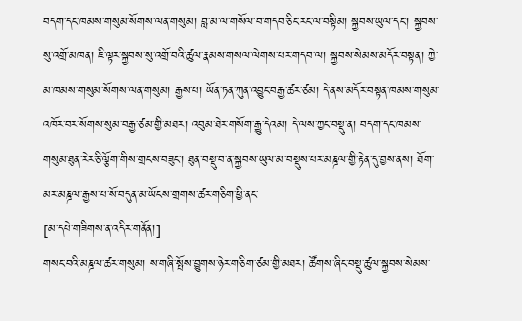བདག་དང་ཁམས་གསུམ་སོགས་ལན་གསུམ། བླ་མ་ལ་གསོལ་བ་གདབ་ཅིང་རང་ལ་བསྟིམ། སྐྱབས་ཡུལ་དང་། སྐྱབས་སུ་འགྲོ་མཁན། ཇི་ལྟར་སྐྱབས་སུ་འགྲོ་བའི་ཚུལ་རྣམས་གསལ་ལེགས་པར་གདབ་ལ། སྐྱབས་སེམས་མདོར་བསྟན། ཀྱེ་མ་ཁམས་གསུམ་སོགས་ལན་གསུམ། རྒྱས་པ། ཡོན་ཏན་ཀུན་འབྱུང་བརྒྱ་ཚར་ཙམ། དེ་ནས་མདོར་བསྟན་ཁམས་གསུམ་འཁོར་བར་སོགས་སུམ་བརྒྱ་ཙམ་གྱི་མཐར། འབུམ་ཐེར་གསོག་རྒྱུ་དེའམ། དེ་ལས་ཀྱང་བསྡུ་ན། བདག་དང་ཁམས་གསུམ་ཐུན་རེར་ཅི་ལྕོག་གིས་གྲངས་བཟུང་། ཐུན་བསྡུ་བ་ན་སྐྱབས་ཡུལ་མ་བསྡུས་པར་མཎྜལ་གྱི་རྟེན་དུ་བྱས་ནས། ཐོག་མར་མཎྜལ་རྒྱས་པ་སོ་བདུན་མ་ཡོངས་གྲགས་ཚར་གཅིག་ཕྱི་ནང་
[མ་དཔེ་གཟིགས་ན་འདིར་གནོན།]
གསང་བའི་མཎྜལ་ཚར་གསུམ། ས་གཞི་སྤོས་བྱུགས་ཉེར་གཅིག་ཙམ་གྱི་མཐར། ཚོགས་ཞིང་བསྡུ་ཚུལ་སྐྱབས་སེམས་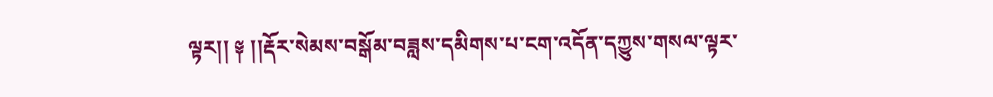ལྟར།། ༈ །།རྡོར་སེམས་བསྒོམ་བཟླས་དམིགས་པ་ངག་འདོན་དཀྱུས་གསལ་ལྟར་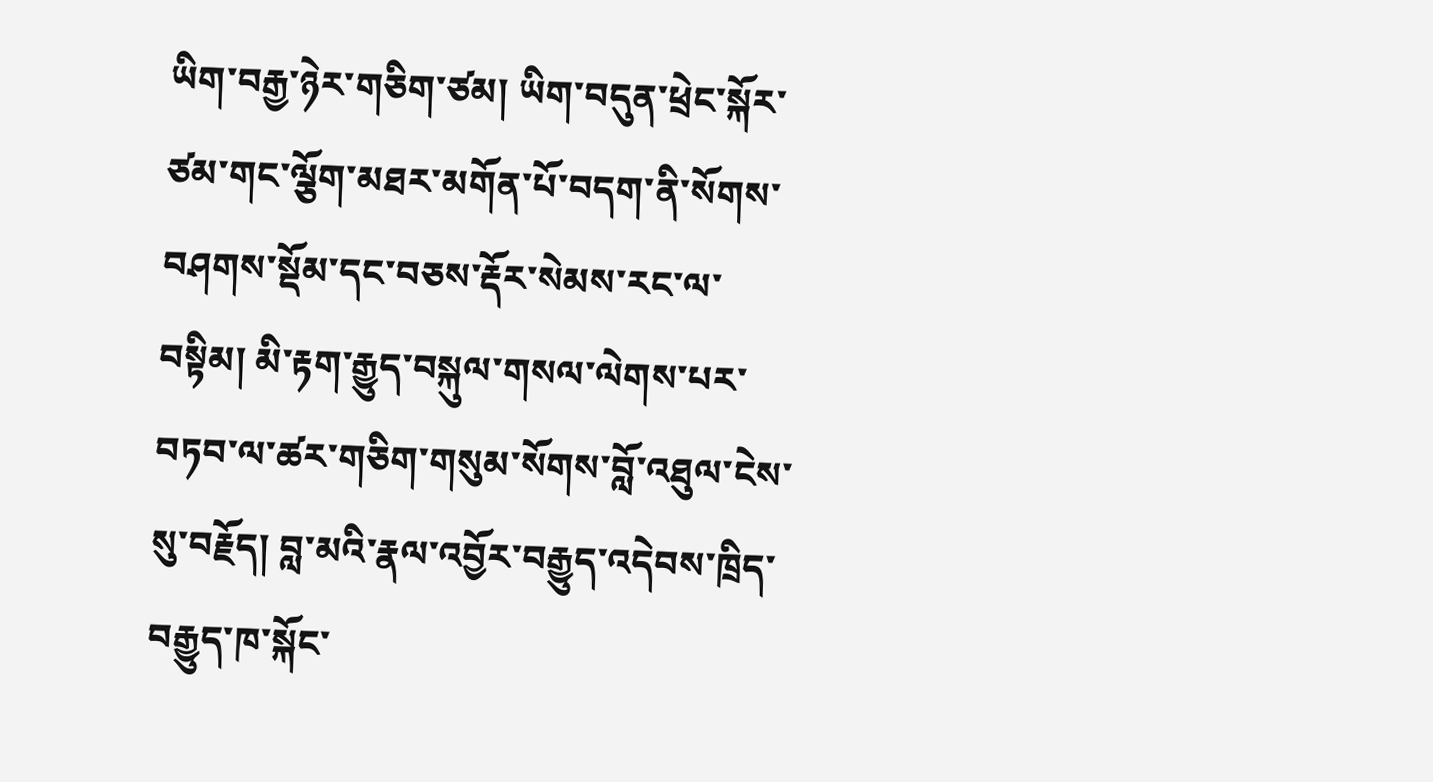ཡིག་བརྒྱ་ཉེར་གཅིག་ཙམ། ཡིག་བདུན་ཕྲེང་སྐོར་ཙམ་གང་ལྕོག་མཐར་མགོན་པོ་བདག་ནི་སོགས་བཤགས་སྡོམ་དང་བཅས་རྡོར་སེམས་རང་ལ་བསྟིམ། མི་རྟག་རྒྱུད་བསྐུལ་གསལ་ལེགས་པར་བཏབ་ལ་ཚར་གཅིག་གསུམ་སོགས་བློ་འཐུལ་ངེས་སུ་བརྗོད། བླ་མའི་རྣལ་འབྱོར་བརྒྱུད་འདེབས་ཁྲིད་བརྒྱུད་ཁ་སྐོང་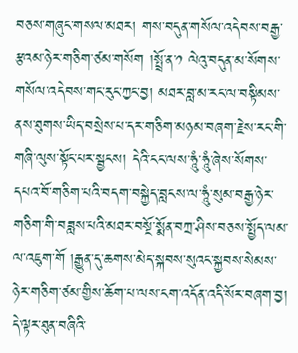བཅས་གཞུང་གསལ་མཐར། གས་བདུན་གསོལ་འདེབས་བརྒྱ་རྩའམ་ཉེར་གཅིག་ཙམ་གསོག །སྤྲོ་ན་༡ ལེའུ་བདུན་མ་སོགས་གསོལ་འདེབས་གང་རུང་ཀྱང་བྱ། མཐར་བླ་མ་རང་ལ་བསྟིམས་ནས་ཐུགས་ཡིད་བསྲེས་པ་དར་གཅིག་མཉམ་བཞག་རྗེས་རང་གི་གཞི་ལུས་སྟོང་པར་སྦྱངས། དེའི་ངང་ལས་ཧཱུཾ་ཧཱུཾ་ཞེས་སོགས་དཔའ་བོ་གཅིག་པའི་བདག་བསྐྱེད་བླངས་ལ་ཧཱུཾ་སུམ་བརྒྱ་ཉེར་གཅིག་གི་བཟླས་པའི་མཐར་བསྔོ་སྨོན་བཀྲ་ཤིས་བཅས་སྤྱོད་ལམ་ལ་འཇུག་གོ །རྒྱུན་དུ་ཆགས་མེད་སྐབས་སུའང་སྐྱབས་སེམས་ཉེར་གཅིག་ཙམ་གྱིས་ཆོག་པ་ལས་ངག་འདོན་འདི་སོར་བཞག་བྱ། དེ་ལྟར་ཐུན་བཞིའི་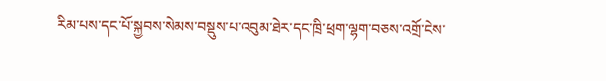རིམ་པས་དང་པོ་སྐྱབས་སེམས་བསྡུས་པ་འབུམ་ཐེར་དང་ཁྲི་ཕྲག་ལྷག་བཅས་འགྲོ་ངེས་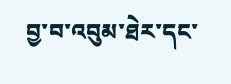བྱ་བ་འབུམ་ཐེར་དང་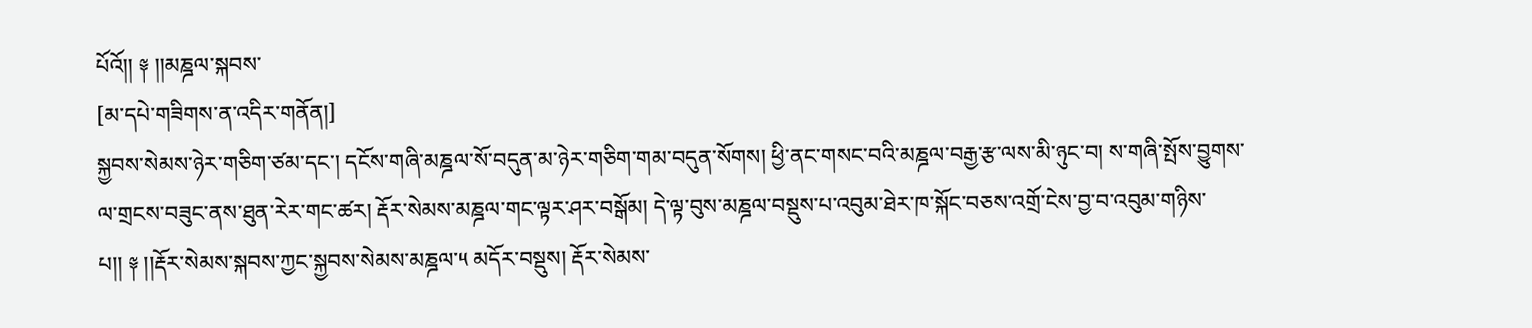པོའོ།། ༈ །།མཎྜལ་སྐབས་
[མ་དཔེ་གཟིགས་ན་འདིར་གནོན།]
སྐྱབས་སེམས་ཉེར་གཅིག་ཙམ་དང་། དངོས་གཞི་མཎྜལ་སོ་བདུན་མ་ཉེར་གཅིག་གམ་བདུན་སོགས། ཕྱི་ནང་གསང་བའི་མཎྜལ་བརྒྱ་རྩ་ལས་མི་ཉུང་བ། ས་གཞི་སྤོས་བྱུགས་ལ་གྲངས་བཟུང་ནས་ཐུན་རེར་གང་ཚར། རྡོར་སེམས་མཎྜལ་གང་ལྟར་ཤར་བསྒོམ། དེ་ལྟ་བུས་མཎྜལ་བསྡུས་པ་འབུམ་ཐེར་ཁ་སྐོང་བཅས་འགྲོ་ངེས་བྱ་བ་འབུམ་གཉིས་པ།། ༈ །།རྡོར་སེམས་སྐབས་ཀྱང་སྐྱབས་སེམས་མཎྜལ་༥ མདོར་བསྡུས། རྡོར་སེམས་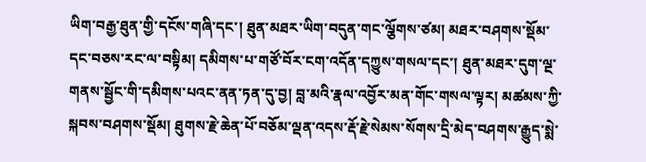ཡིག་བརྒྱ་ཐུན་གྱི་དངོས་གཞི་དང་། ཐུན་མཐར་ཡིག་བདུན་གང་ལྕོགས་ཙམ། མཐར་བཤགས་སྡོམ་དང་བཅས་རང་ལ་བསྟིམ། དམིགས་པ་གཙོ་བོར་ངག་འདོན་དཀྱུས་གསལ་དང་། ཐུན་མཐར་དུག་ལྔ་གནས་སྦྱོང་གི་དམིགས་པའང་ནན་ཏན་དུ་བྱ། བླ་མའི་རྣལ་འབྱོར་མན་གོང་གསལ་ལྟར། མཚམས་ཀྱི་སྐབས་བཤགས་སྡོམ། ཐུགས་རྗེ་ཆེན་པོ་བཅོམ་ལྡན་འདས་རྡོ་རྗེ་སེམས་སོགས་དྲི་མེད་བཤགས་རྒྱུད་སྨེ་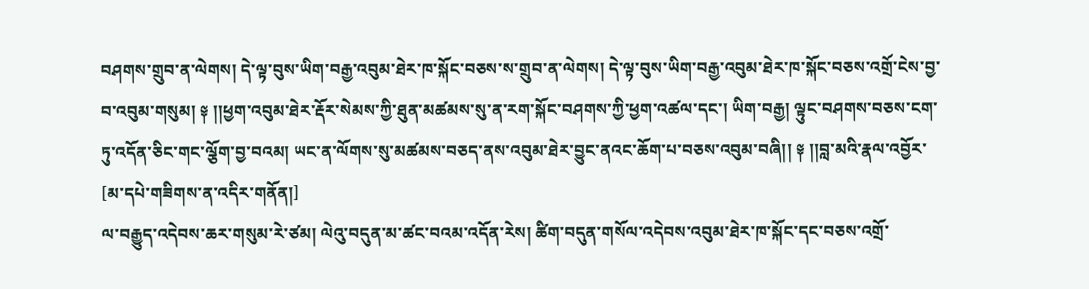བཤགས་གྲུབ་ན་ལེགས། དེ་ལྟ་བུས་ཡིག་བརྒྱ་འབུམ་ཐེར་ཁ་སྐོང་བཅས་ས་གྲུབ་ན་ལེགས། དེ་ལྟ་བུས་ཡིག་བརྒྱ་འབུམ་ཐེར་ཁ་སྐོང་བཅས་འགྲོ་ངེས་བྱ་བ་འབུམ་གསུམ། ༈ །།ཕྱག་འབུམ་ཐེར་རྡོར་སེམས་ཀྱི་ཐུན་མཚམས་སུ་ན་རག་སྐོང་བཤགས་ཀྱི་ཕྱག་འཚལ་དང་། ཡིག་བརྒྱ། ལྟུང་བཤགས་བཅས་ངག་ཏུ་འདོན་ཅིང་གང་ལྕོག་བྱ་བའམ། ཡང་ན་ལོགས་སུ་མཚམས་བཅད་ནས་འབུམ་ཐེར་བྱུང་ནའང་ཆོག་པ་བཅས་འབུམ་བཞི།། ༈ །།བླ་མའི་རྣལ་འབྱོར་
[མ་དཔེ་གཟིགས་ན་འདིར་གནོན།]
ལ་བརྒྱུད་འདེབས་ཆར་གསུམ་རེ་ཙམ། ལེའུ་བདུན་མ་ཚང་བའམ་འདོན་རེས། ཚིག་བདུན་གསོལ་འདེབས་འབུམ་ཐེར་ཁ་སྐོང་དང་བཅས་འགྲོ་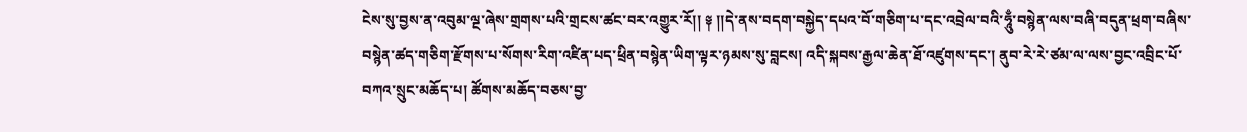ངེས་སུ་བྱས་ན་འབུམ་ལྔ་ཞེས་གྲགས་པའི་གྲངས་ཚང་བར་འགྱུར་རོ།། ༈ །།དེ་ནས་བདག་བསྐྱེད་དཔའ་བོ་གཅིག་པ་དང་འབྲེལ་བའི་ཧཱུྃ་བསྙེན་ལས་བཞི་བདུན་ཕྲག་བཞིས་བསྙེན་ཚད་གཅིག་རྫོགས་པ་སོགས་རིག་འཛིན་པད་ཕྲིན་བསྙེན་ཡིག་ལྟར་ཉམས་སུ་བླངས། འདི་སྐབས་རྒྱལ་ཆེན་ཐོ་འཛུགས་དང་། ནུབ་རེ་རེ་ཙམ་ལ་ལས་བྱང་འབྲིང་པོ་བཀའ་སྲུང་མཆོད་པ། ཚོགས་མཆོད་བཅས་བྱ་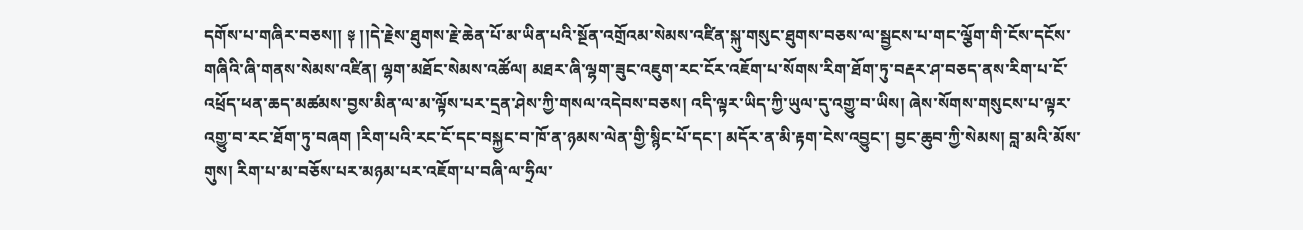དགོས་པ་གཞིར་བཅས།། ༈ །།དེ་རྗེས་ཐུགས་རྗེ་ཆེན་པོ་མ་ཡིན་པའི་སྔོན་འགྲོའམ་སེམས་འཛིན་སྐུ་གསུང་ཐུགས་བཅས་ལ་སྦྱངས་པ་གང་ལྕོག་གི་ངོས་དངོས་གཞིའི་ཞི་གནས་སེམས་འཛིན། ལྷག་མཐོང་སེམས་འཚོལ། མཐར་ཞི་ལྷག་ཟུང་འཇུག་རང་ངོར་འཇོག་པ་སོགས་རིག་ཐོག་ཏུ་བརྡར་ཤ་བཅད་ནས་རིག་པ་ངོ་འཕྲོད་ཕན་ཆད་མཚམས་བྱས་མིན་ལ་མ་ལྟོས་པར་དྲན་ཤེས་ཀྱི་གསལ་འདེབས་བཅས། འདི་ལྟར་ཡིད་ཀྱི་ཡུལ་དུ་འགྱུ་བ་ཡིས། ཞེས་སོགས་གསུངས་པ་ལྟར་འགྱུ་བ་རང་ཐོག་ཏུ་བཞག །རིག་པའི་རང་ངོ་དང་བསྐྱང་བ་ཁོ་ན་ཉམས་ལེན་གྱི་སྙིང་པོ་དང་། མདོར་ན་མི་རྟག་ངེས་འབྱུང་། བྱང་ཆུབ་ཀྱི་སེམས། བླ་མའི་མོས་གུས། རིག་པ་མ་བཅོས་པར་མཉམ་པར་འཇོག་པ་བཞི་ལ་ཧྲིལ་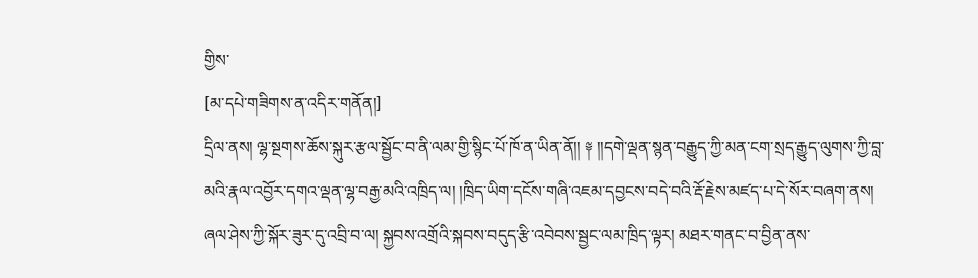གྱིས་
[མ་དཔེ་གཟིགས་ན་འདིར་གནོན།]
དྲིལ་ནས། ལྷ་སྔགས་ཆོས་སྐུར་རྩལ་སྦྱོང་བ་ནི་ལམ་གྱི་སྙིང་པོ་ཁོ་ན་ཡིན་ནོ།། ༈ །།དགེ་ལྡན་སྙན་བརྒྱུད་ཀྱི་མན་ངག་སྲད་རྒྱུད་ལུགས་ཀྱི་བླ་མའི་རྣལ་འབྱོར་དགའ་ལྡན་ལྷ་བརྒྱ་མའི་འཁྲིད་ལ། །ཁྲིད་ཡིག་དངོས་གཞི་འཇམ་དབྱངས་བདེ་བའི་རྡོ་རྗེས་མཛད་པ་དེ་སོར་བཞག་ནས། ཞལ་ཤེས་ཀྱི་སྐོར་ཟུར་དུ་འབྲི་བ་ལ། སྐྱབས་འགྲོའི་སྐབས་བདུད་རྩི་འབེབས་སྦྱང་ལམ་ཁྲིད་ལྟར། མཐར་གནང་བ་བྱིན་ནས་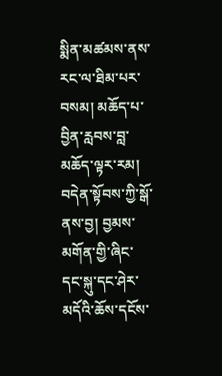སྨིན་མཚམས་ནས་རང་ལ་ཐིམ་པར་བསམ། མཆོད་པ་བྱིན་རླབས་བླ་མཆོད་ལྟར་རམ། བདེན་སྟོབས་ཀྱི་སྒོ་ནས་བྱ། བྱམས་མགོན་གྱི་ཞིང་དང་སྐུ་དང་ཤེར་མདོའི་ཆོས་དངོས་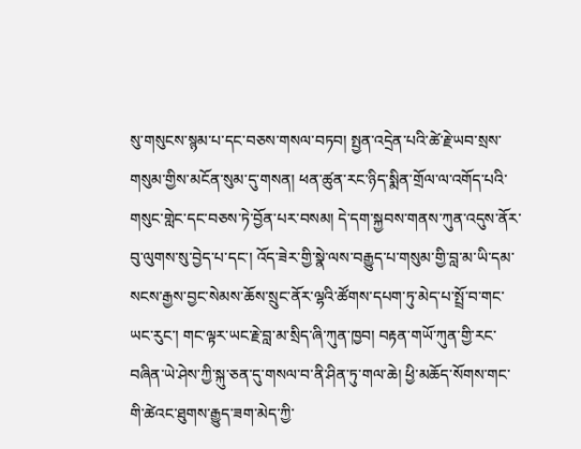སུ་གསུངས་སྙམ་པ་དང་བཅས་གསལ་བཏབ། སྤྱན་འདྲེན་པའི་ཚེ་རྗེ་ཡབ་སྲས་གསུམ་གྱིས་མངོན་སུམ་དུ་གསན། ཕན་ཚུན་རང་ཉིད་སྨིན་གྲོལ་ལ་འགོད་པའི་གསུང་གླེང་དང་བཅས་ཏེ་བྱོན་པར་བསམ། དེ་དག་སྐྱབས་གནས་ཀུན་འདུས་ནོར་བུ་ལུགས་སུ་བྱེད་པ་དང་། འོད་ཟེར་གྱི་སྣེ་ལས་བརྒྱུད་པ་གསུམ་གྱི་བླ་མ་ཡི་དམ་སངས་རྒྱས་བྱང་སེམས་ཆོས་སྲུང་ནོར་ལྷའི་ཚོགས་དཔག་ཏུ་མེད་པ་སྤྲོ་བ་གང་ཡང་རུང་། གང་ལྟར་ཡང་རྗེ་བླ་མ་སྲིད་ཞི་ཀུན་ཁྱབ། བརྟན་གཡོ་ཀུན་གྱི་རང་བཞིན་ཡེ་ཤེས་ཀྱི་སྐུ་ཅན་དུ་གསལ་བ་ནི་ཤིན་ཏུ་གལ་ཆེ། ཕྱི་མཆོད་སོགས་གང་གི་ཚེའང་ཐུགས་རྒྱུད་ཟག་མེད་ཀྱི་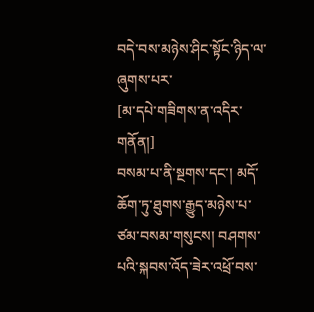བདེ་བས་མཉེས་ཤིང་སྟོང་ཉིད་ལ་ཞུགས་པར་
[མ་དཔེ་གཟིགས་ན་འདིར་གནོན།]
བསམ་པ་ནི་སྔགས་དང་། མདོ་ཆོག་ཏུ་ཐུགས་རྒྱུད་མཉེས་པ་ཙམ་བསམ་གསུངས། བཤགས་པའི་སྐབས་འོད་ཟེར་འཕྲོ་བས་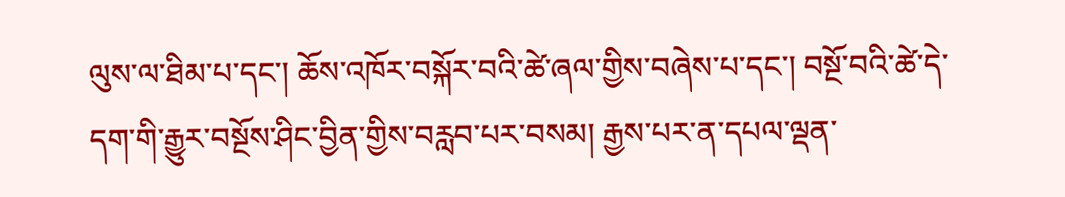ལུས་ལ་ཐིམ་པ་དང་། ཆོས་འཁོར་བསྐོར་བའི་ཚེ་ཞལ་གྱིས་བཞེས་པ་དང་། བསྔོ་བའི་ཚེ་དེ་དག་གི་རྒྱུར་བསྔོས་ཤིང་བྱིན་གྱིས་བརླབ་པར་བསམ། རྒྱས་པར་ན་དཔལ་ལྡན་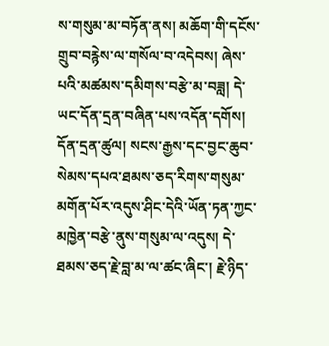ས་གསུམ་མ་བཏོན་ནས། མཆོག་གི་དངོས་གྲུབ་བརྙེས་ལ་གསོལ་བ་འདེབས། ཞེས་པའི་མཚམས་དམིགས་བརྩེ་མ་བཟླ། དེ་ཡང་དོན་དྲན་བཞིན་པས་འདོན་དགོས། དོན་དྲན་ཚུལ། སངས་རྒྱས་དང་བྱང་ཆུབ་སེམས་དཔའ་ཐམས་ཅད་རིགས་གསུམ་མགོན་པོར་འདུས་ཤིང་དེའི་ཡོན་ཏན་ཀྱང་མཁྱེན་བརྩེ་ནུས་གསུམ་ལ་འདུས། དེ་ཐམས་ཅད་རྗེ་བླ་མ་ལ་ཚང་ཞིང་། རྗེ་ཉིད་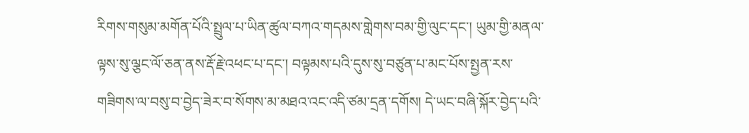རིགས་གསུམ་མགོན་པོའི་སྤྲུལ་པ་ཡིན་ཚུལ་བཀའ་གདམས་གླེགས་བམ་གྱི་ལུང་དང་། ཡུམ་གྱི་མནལ་ལྟས་སུ་ལྕང་ལོ་ཅན་ནས་རྡོ་རྗེ་འཕང་པ་དང་། བལྟམས་པའི་དུས་སུ་བཙུན་པ་མང་པོས་སྤྱན་རས་གཟིགས་ལ་བསུ་བ་བྱེད་ཟེར་བ་སོགས་མ་མཐའ་འང་འདི་ཙམ་དྲན་དགོས། དེ་ཡང་བཞི་སྐོར་བྱེད་པའི་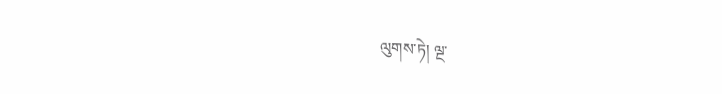ལུགས་ཏེ། ལྔ་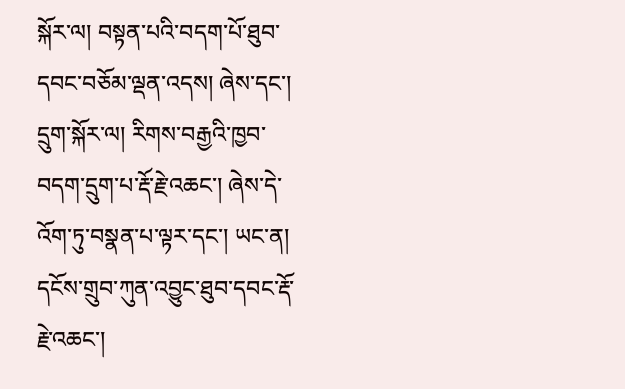སྐོར་ལ། བསྟན་པའི་བདག་པོ་ཐུབ་དབང་བཅོམ་ལྡན་འདས། ཞེས་དང་། དྲུག་སྐོར་ལ། རིགས་བརྒྱའི་ཁྱབ་བདག་དྲུག་པ་རྡོ་རྗེ་འཆང་། ཞེས་དེ་འོག་ཏུ་བསྣན་པ་ལྟར་དང་། ཡང་ན། དངོས་གྲུབ་ཀུན་འབྱུང་ཐུབ་དབང་རྡོ་རྗེ་འཆང་།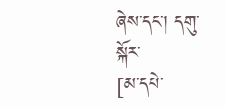ཞེས་དང་། དགུ་སྐོར་
[མ་དཔེ་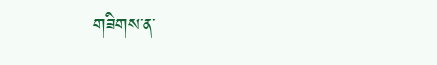གཟིགས་ན་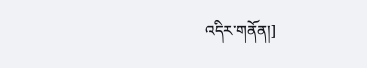འདིར་གནོན།]